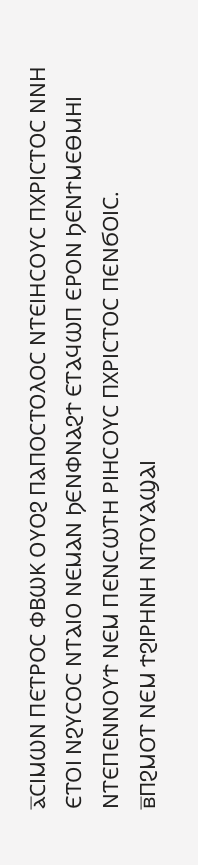ⲁ̅ⲤⲒⲘⲰⲚ ⲠⲈⲦⲢⲞⲤ ⲪⲂⲰⲔ ⲞⲨⲞϨ ⲠⲀⲠⲞⲤⲦⲞⲖⲞⲤ ⲚⲦⲈⲒⲎⲤⲞⲨⲤ ⲠⲬⲢⲒⲤⲦⲞⲤ ⲚⲚⲎ ⲈⲦⲞⲒ ⲚϨⲨⲤⲞⲤ ⲚⲦⲀⲒⲞ ⲚⲈⲘⲀⲚ ϦⲈⲚⲪⲚⲀϨϮ ⲈⲦⲀϤⲰⲠ ⲈⲢⲞⲚ ϦⲈⲚϮⲘⲈⲐⲘⲎⲒ ⲚⲦⲈⲠⲈⲚⲚⲞⲨϮ ⲚⲈⲘ ⲠⲈⲚⲤⲰⲦⲎ ⲢⲒⲎⲤⲞⲨⲤ ⲠⲬⲢⲒⲤⲦⲞⲤ ⲠⲈⲚϬⲞⲒⲤ.
ⲃ̅ⲠϨⲘⲞⲦ ⲚⲈⲘ ϮϨⲒⲢⲎⲚⲎ ⲚⲦⲞⲨⲀϢⲀⲒ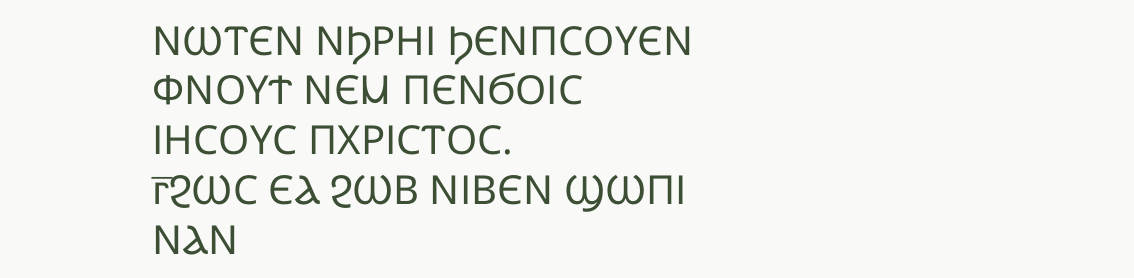ⲚⲰⲦⲈⲚ ⲚϦⲢⲎⲒ ϦⲈⲚⲠⲤⲞⲨⲈⲚ ⲪⲚⲞⲨϮ ⲚⲈⲘ ⲠⲈⲚϬⲞⲒⲤ ⲒⲎⲤⲞⲨⲤ ⲠⲬⲢⲒⲤⲦⲞⲤ.
ⲅ̅ϨⲰⲤ ⲈⲀ ϨⲰⲂ ⲚⲒⲂⲈⲚ ϢⲰⲠⲒ ⲚⲀⲚ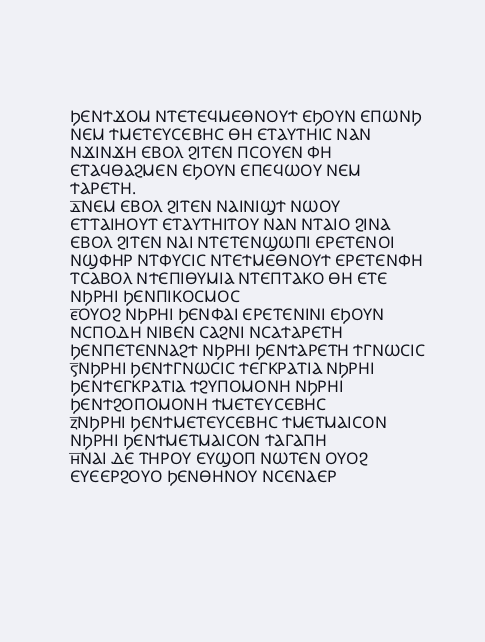ϦⲈⲚϮϪⲞⲘ ⲚⲦⲈⲦⲈϤⲘⲈⲐⲚⲞⲨϮ ⲈϦⲞⲨⲚ ⲈⲠⲰⲚϦ ⲚⲈⲘ ϮⲘⲈⲦⲈⲨⲤⲈⲂⲎⲤ ⲐⲎ ⲈⲦⲀⲨⲦⲎⲒⲤ ⲚⲀⲚ ⲚϪⲒⲚϪⲎ ⲈⲂⲞⲖ ϨⲒⲦⲈⲚ ⲠⲤⲞⲨⲈⲚ ⲪⲎ ⲈⲦⲀϤⲐⲀϨⲘⲈⲚ ⲈϦⲞⲨⲚ ⲈⲠⲈϤⲰⲞⲨ ⲚⲈⲘ ϮⲀⲢⲈⲦⲎ.
ⲇ̅ⲚⲈⲘ ⲈⲂⲞⲖ ϨⲒⲦⲈⲚ ⲚⲀⲒⲚⲒϢϮ ⲚⲰⲞⲨ ⲈⲦⲦⲀⲒⲎⲞⲨⲦ ⲈⲦⲀⲨⲦⲎⲒⲦⲞⲨ ⲚⲀⲚ ⲚⲦⲀⲒⲞ ϨⲒⲚⲀ ⲈⲂⲞⲖ ϨⲒⲦⲈⲚ ⲚⲀⲒ ⲚⲦⲈⲦⲈⲚϢⲰⲠⲒ ⲈⲢⲈⲦⲈⲚⲞⲒ ⲚϢⲪⲎⲢ ⲚⲦⲪⲨⲤⲒⲤ ⲚⲦⲈϮⲘⲈⲐⲚⲞⲨϮ ⲈⲢⲈⲦⲈⲚⲪⲎ ⲦⲤⲀⲂⲞⲖ ⲚϮⲈⲠⲒⲐⲨⲘⲒⲀ ⲚⲦⲈⲠⲦⲀⲔⲞ ⲐⲎ ⲈⲦⲈ ⲚϦⲢⲎⲒ ϦⲈⲚⲠⲒⲔⲞⲤⲘⲞⲤ
ⲉ̅ⲞⲨⲞϨ ⲚϦⲢⲎⲒ ϦⲈⲚⲪⲀⲒ ⲈⲢⲈⲦⲈⲚⲒⲚⲒ ⲈϦⲞⲨⲚ ⲚⲤⲠⲞⲆⲎ ⲚⲒⲂⲈⲚ ⲤⲀϨⲚⲒ ⲚⲤⲀϮⲀⲢⲈⲦⲎ ϦⲈⲚⲠⲈⲦⲈⲚⲚⲀϨϮ ⲚϦⲢⲎⲒ ϦⲈⲚϮⲀⲢⲈⲦⲎ ϮⲄⲚⲰⲤⲒⲤ
ⲋ̅ⲚϦⲢⲎⲒ ϦⲈⲚϮⲄⲚⲰⲤⲒⲤ ϮⲈⲄⲔⲢⲀⲦⲒⲀ ⲚϦⲢⲎⲒ ϦⲈⲚϮⲈⲄⲔⲢⲀⲦⲒⲀ ϮϨⲨⲠⲞⲘⲞⲚⲎ ⲚϦⲢⲎⲒ ϦⲈⲚϮϨⲞⲠⲞⲘⲞⲚⲎ ϮⲘⲈⲦⲈⲨⲤⲈⲂⲎⲤ
ⲍ̅ⲚϦⲢⲎⲒ ϦⲈⲚϮⲘⲈⲦⲈⲨⲤⲈⲂⲎⲤ ϮⲘⲈⲦⲘⲀⲒⲤⲞⲚ ⲚϦⲢⲎⲒ ϦⲈⲚϮⲘⲈⲦⲘⲀⲒⲤⲞⲚ ϮⲀⲄⲀⲠⲎ
ⲏ̅ⲚⲀⲒ ⲆⲈ ⲦⲎⲢⲞⲨ ⲈⲨϢⲞⲠ ⲚⲰⲦⲈⲚ ⲞⲨⲞϨ ⲈⲨⲈⲈⲢϨⲞⲨⲞ ϦⲈⲚⲐⲎⲚⲞⲨ ⲚⲤⲈⲚⲀⲈⲢ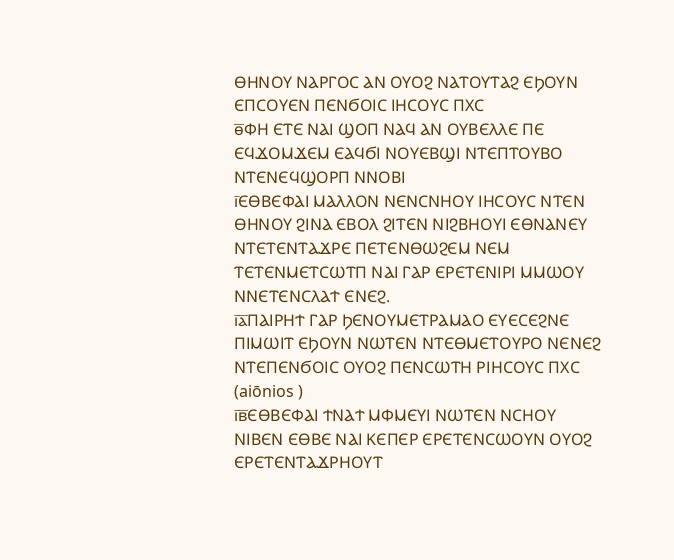ⲐⲎⲚⲞⲨ ⲚⲀⲢⲄⲞⲤ ⲀⲚ ⲞⲨⲞϨ ⲚⲀⲦⲞⲨⲦⲀϨ ⲈϦⲞⲨⲚ ⲈⲠⲤⲞⲨⲈⲚ ⲠⲈⲚϬⲞⲒⲤ ⲒⲎⲤⲞⲨⲤ ⲠⲬⲤ
ⲑ̅ⲪⲎ ⲈⲦⲈ ⲚⲀⲒ ϢⲞⲠ ⲚⲀϤ ⲀⲚ ⲞⲨⲂⲈⲖⲖⲈ ⲠⲈ ⲈϤϪⲞⲘϪⲈⲘ ⲈⲀϤϬⲒ ⲚⲞⲨⲈⲂϢⲒ ⲚⲦⲈⲠⲦⲞⲨⲂⲞ ⲚⲦⲈⲚⲈϤϢⲞⲢⲠ ⲚⲚⲞⲂⲒ
ⲓ̅ⲈⲐⲂⲈⲪⲀⲒ ⲘⲀⲖⲖⲞⲚ ⲚⲈⲚⲤⲚⲎⲞⲨ ⲒⲎⲤⲞⲨⲤ ⲚⲦⲈⲚ ⲐⲎⲚⲞⲨ ϨⲒⲚⲀ ⲈⲂⲞⲖ ϨⲒⲦⲈⲚ ⲚⲒϨⲂⲎⲞⲨⲒ ⲈⲐⲚⲀⲚⲈⲨ ⲚⲦⲈⲦⲈⲚⲦⲀϪⲢⲈ ⲠⲈⲦⲈⲚⲐⲰϨⲈⲘ ⲚⲈⲘ ⲦⲈⲦⲈⲚⲘⲈⲦⲤⲰⲦⲠ ⲚⲀⲒ ⲄⲀⲢ ⲈⲢⲈⲦⲈⲚⲒⲢⲒ ⲘⲘⲰⲞⲨ ⲚⲚⲈⲦⲈⲚⲤⲖⲀϮ ⲈⲚⲈϨ.
ⲓ̅ⲁ̅ⲠⲀⲒⲢⲎϮ ⲄⲀⲢ ϦⲈⲚⲞⲨⲘⲈⲦⲢⲀⲘⲀⲞ ⲈⲨⲈⲤⲈϨⲚⲈ ⲠⲒⲘⲰⲒⲦ ⲈϦⲞⲨⲚ ⲚⲰⲦⲈⲚ ⲚⲦⲈⲐⲘⲈⲦⲞⲨⲢⲞ ⲚⲈⲚⲈϨ ⲚⲦⲈⲠⲈⲚϬⲞⲒⲤ ⲞⲨⲞϨ ⲠⲈⲚⲤⲰⲦⲎ ⲢⲒⲎⲤⲞⲨⲤ ⲠⲬⲤ (aiōnios )
ⲓ̅ⲃ̅ⲈⲐⲂⲈⲪⲀⲒ ϮⲚⲀϮ ⲘⲪⲘⲈⲨⲒ ⲚⲰⲦⲈⲚ ⲚⲤⲎⲞⲨ ⲚⲒⲂⲈⲚ ⲈⲐⲂⲈ ⲚⲀⲒ ⲔⲈⲠⲈⲢ ⲈⲢⲈⲦⲈⲚⲤⲰⲞⲨⲚ ⲞⲨⲞϨ ⲈⲢⲈⲦⲈⲚⲦⲀϪⲢⲎⲞⲨⲦ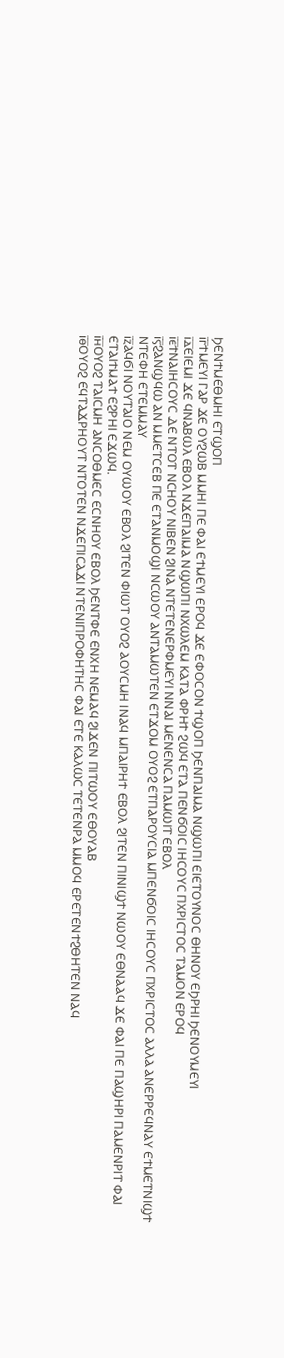ϦⲈⲚϮⲘⲈⲐⲘⲎⲒ ⲈⲦϢⲞⲠ
ⲓ̅ⲅ̅ϮⲘⲈⲨⲒ ⲄⲀⲢ ϪⲈ ⲞⲨϨⲰⲂ ⲘⲘⲎⲒ ⲠⲈ ⲪⲀⲒ ⲈϮⲘⲈⲨⲒ ⲈⲢⲞϤ ϪⲈ ⲈⲪⲞⲤⲞⲚ ϮϢⲞⲠ ϦⲈⲚⲠⲀⲒⲘⲀ ⲚϢⲰⲠⲒ ⲈⲒⲈⲦⲞⲨⲚⲞⲤ ⲐⲎⲚⲞⲨ ⲈϦⲢⲎⲒ ϦⲈⲚⲞⲨⲘⲈⲨⲒ
ⲓ̅ⲇ̅ⲈⲒⲈⲘⲒ ϪⲈ ϤⲚⲀⲂⲰⲖ ⲈⲂⲞⲖ ⲚϪⲈⲠⲀⲒⲘⲀ ⲚϢⲰⲠⲒ ⲚⲬⲰⲖⲈⲘ ⲔⲀⲦⲀ ⲪⲢⲎϮ ϨⲰϤ ⲈⲦⲀ ⲠⲈⲚϬⲞⲒⲤ ⲒⲎⲤⲞⲨⲤ ⲠⲬⲢⲒⲤⲦⲞⲤ ⲦⲀⲘⲞⲚ ⲈⲢⲞϤ
ⲓ̅ⲉ̅ϮⲚⲀⲒⲎⲤⲞⲨⲤ ⲆⲈ ⲚⲦⲞⲦ ⲚⲤⲎⲞⲨ ⲚⲒⲂⲈⲚ ϨⲒⲚⲀ ⲚⲦⲈⲦⲈⲚⲈⲢⲪⲘⲈⲨⲒ ⲚⲚⲀⲒ ⲘⲈⲚⲈⲚⲤⲀ ⲠⲀⲘⲰⲒⲦ ⲈⲂⲞⲖ
ⲓ̅ⲋ̅ϨⲀⲚϢϤⲰ ⲀⲚ ⲘⲘⲈⲦⲤⲈⲂ ⲠⲈ ⲈⲦⲀⲚⲘⲞϢⲒ ⲚⲤⲰⲞⲨ ⲀⲚⲦⲀⲘⲰⲦⲈⲚ ⲈⲦϪⲞⲘ ⲞⲨⲞϨ ⲈⲦⲠⲀⲢⲞⲨⲤⲒⲀ ⲘⲠⲈⲚϬⲞⲒⲤ ⲒⲎⲤⲞⲨⲤ ⲠⲬⲢⲒⲤⲦⲞⲤ ⲀⲖⲖⲀ ⲀⲚⲈⲢⲢⲈϤⲚⲀⲨ ⲈϮⲘⲈⲦⲚⲒϢϮ ⲚⲦⲈⲪⲎ ⲈⲦⲈⲘⲘⲀⲨ
ⲓ̅ⲍ̅ⲀϤϬⲒ ⲚⲞⲨⲦⲀⲒⲞ ⲚⲈⲘ ⲞⲨⲰⲞⲨ ⲈⲂⲞⲖ ϨⲒⲦⲈⲚ ⲪⲒⲰⲦ ⲞⲨⲞϨ ⲀⲞⲨⲤⲘⲎ ⲒⲚⲀϤ ⲘⲠⲀⲒⲢⲎϮ ⲈⲂⲞⲖ ϨⲒⲦⲈⲚ ⲠⲒⲚⲒϢϮ ⲚⲰⲞⲨ ⲈⲐⲚⲀⲀϤ ϪⲈ ⲪⲀⲒ ⲠⲈ ⲠⲀϢⲎⲢⲒ ⲠⲀⲘⲈⲚⲢⲒⲦ ⲪⲀⲒ ⲈⲦⲀⲒϮⲘⲀϮ ⲈϨⲢⲎⲒ ⲈϪⲰϤ.
ⲓ̅ⲏ̅ⲞⲨⲞϨ ⲦⲀⲒⲤⲘⲎ ⲀⲚⲤⲞⲐⲘⲈⲤ ⲈⲤⲚⲎⲞⲨ ⲈⲂⲞⲖ ϦⲈⲚⲦⲪⲈ ⲈⲚⲬⲎ ⲚⲈⲘⲀϤ ϨⲒϪⲈⲚ ⲠⲒⲦⲰⲞⲨ ⲈⲐⲞⲨⲀⲂ
ⲓ̅ⲑ̅ⲞⲨⲞϨ ⲈϤⲦⲀϪⲢⲎⲞⲨⲦ ⲚⲦⲞⲦⲈⲚ ⲚϪⲈⲠⲒⲤⲀϪⲒ ⲚⲦⲈⲚⲒⲠⲢⲞⲪⲎⲦⲎⲤ ⲪⲀⲒ ⲈⲦⲈ ⲔⲀⲖⲰⲤ ⲦⲈⲦⲈⲚⲢⲀ ⲘⲘⲞϤ ⲈⲢⲈⲦⲈⲚϮϨⲐⲎⲦⲈⲚ ⲚⲀϤ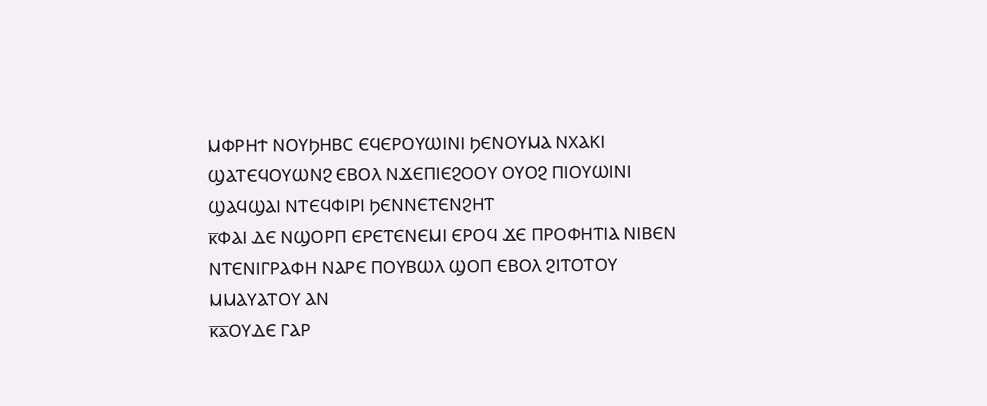ⲘⲪⲢⲎϮ ⲚⲞⲨϦⲎⲂⲤ ⲈϤⲈⲢⲞⲨⲰⲒⲚⲒ ϦⲈⲚⲞⲨⲘⲀ ⲚⲬⲀⲔⲒ ϢⲀⲦⲈϤⲞⲨⲰⲚϨ ⲈⲂⲞⲖ ⲚϪⲈⲠⲒⲈϨⲞⲞⲨ ⲞⲨⲞϨ ⲠⲒⲞⲨⲰⲒⲚⲒ ϢⲀϤϢⲀⲒ ⲚⲦⲈϤⲪⲒⲢⲒ ϦⲈⲚⲚⲈⲦⲈⲚϨⲎⲦ
ⲕ̅ⲪⲀⲒ ⲆⲈ ⲚϢⲞⲢⲠ ⲈⲢⲈⲦⲈⲚⲈⲘⲒ ⲈⲢⲞϤ ϪⲈ ⲠⲢⲞⲪⲎⲦⲒⲀ ⲚⲒⲂⲈⲚ ⲚⲦⲈⲚⲒⲄⲢⲀⲪⲎ ⲚⲀⲢⲈ ⲠⲞⲨⲂⲰⲖ ϢⲞⲠ ⲈⲂⲞⲖ ϨⲒⲦⲞⲦⲞⲨ ⲘⲘⲀⲨⲀⲦⲞⲨ ⲀⲚ
ⲕ̅ⲁ̅ⲞⲨⲆⲈ ⲄⲀⲢ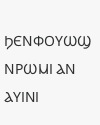ϦⲈⲚⲪⲞⲨⲰϢ ⲚⲢⲰⲘⲒ ⲀⲚ ⲀⲨⲒⲚⲒ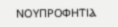ⲚⲞⲨⲠⲢⲞⲪⲎⲦⲒⲀ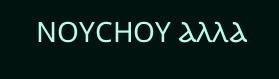ⲚⲞⲨⲤⲎⲞⲨ ⲀⲖⲖⲀ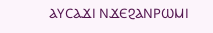ⲀⲨⲤⲀϪⲒ ⲚϪⲈϨⲀⲚⲢⲰⲘⲒ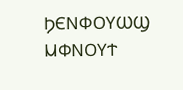ϦⲈⲚⲪⲞⲨⲰϢ ⲘⲪⲚⲞⲨϮ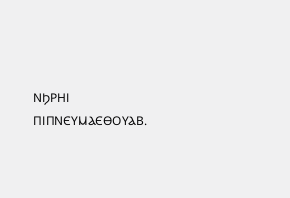ⲚϦⲢⲎⲒ ⲠⲒⲠⲚⲈⲨⲘⲀⲈⲐⲞⲨⲀⲂ.